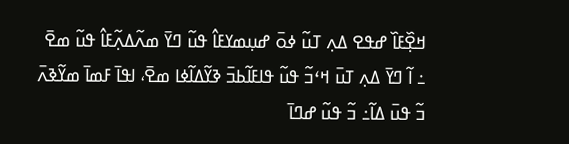ߞߐ߲߰ߓߊ߰ ߝߟߐ ߡߍ߲ ߠߎ߬ ߦߋ߫ ߝߎ߲ߘߌߓߊ߮ ߟߎ߬ ߣߌ߫ ߘߍ߬ߡߍ߲߬ߓߊ߮ ߟߎ߬ ߘߐ߫ ߸ ߊ߬ ߣߌ߫ ߡߍ߲ ߠߎ߫ ߞߵߏ߬ ߟߎ߬ ߟߊߓߊ߬ߕߏ߫ ߢߌ߬ߡߊ߬ߦߊ ߘߐ߫، ߊߟߊ߫ ߓߘߊ߫ ߘߌ߬ߢߍ߫ ߏ߬ ߟߎ߫ ߡߊ߬߸ ߏ߬ ߟߎ߬ ߝߣߊ߫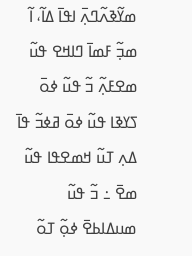ߘߌ߬ߢߍ߬ߣߍ߲߫ ߊߟߊ߫ ߡߊ߬، ߊ߬ ߘߏ߲߬ ߓߘߊ߫ ߣߊߞߐ ߟߎ߬ ߘߐߓߍ߲߬ ߏ߬ ߟߎ߬ ߦߋ߫ ߖߌߢߊ ߟߎ߬ ߦߋ߫ ߥߦߏ߬ ߟߊ߫ ߡߍ߲ ߠߎ߬ ߞߘߐߟߊ ߟߎ߬ ߘߐ߫ ߸ ߏ߬ ߟߎ߬ ߘߎߡߊߕߐ߫ ߦߋ߲߬ ߠߋ߬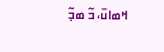ߞߘߊߎ߫، ߏ߬ ߘߏ߲߬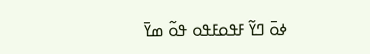ߦߋ߫ ߣߌ߬ ߓߟߋߓߟߋ ߟߋ߬ ߘߌ߫